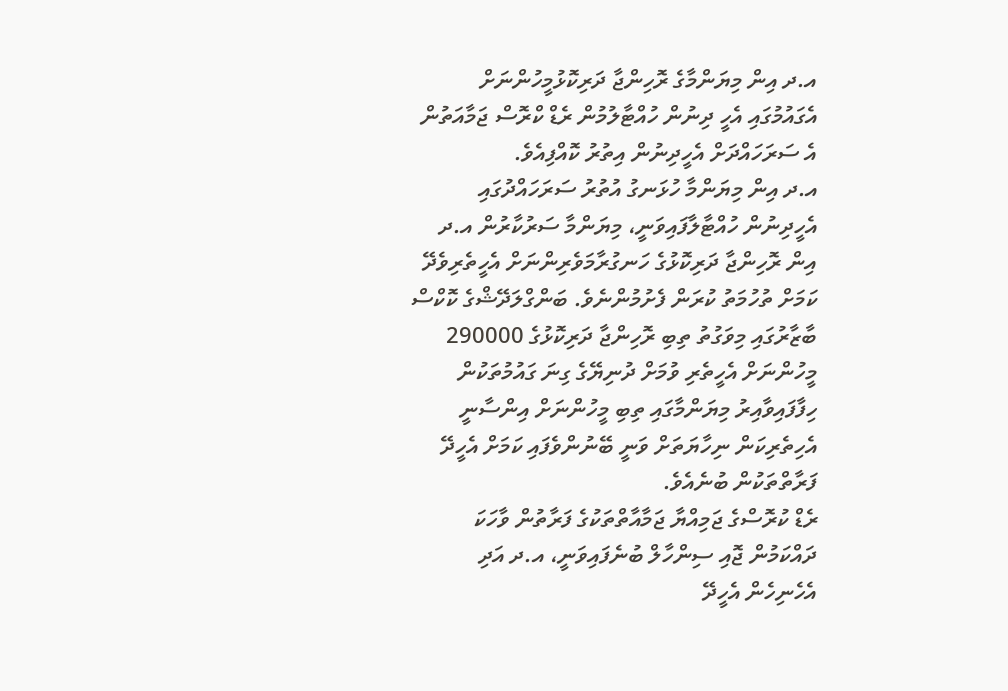އ.ދ އިން މިޔަންމާގެ ރޮހިންޖާ ދަރިކޮޅުމީހުންނަށް އެގައުމުގައި އެހީ ދިނުން ހުއްޓާލުމުން ރެޑް ކްރޮސް ޖަމާއަތުން އެ ސަރަހައްދަށް އެހީދިނުން އިތުރު ކޮއްފިއެވެ.
އ.ދ އިން މިޔަންމާ ހުޅަނގު އުތުރު ސަރަހައްދުގައި އެހީދިނުން ހުއްޓާލާފައިވަނީ، މިޔަންމާ ސަރުކާރުން އ.ދ އިން ރޮހިންޖާ ދަރިކޮޅުގެ ހަނގުރާމަވެރިންނަށް އެހީތެރިވެދޭ ކަމަށް ތުހުމަތު ކުރަން ފެށުމުންނެވެ. ބަންގްލަދޭޝްގެ ކޮކްސް ބާޒާރުގައި މިވަގުތު ތިބި ރޮހިންޖާ ދަރިކޮޅުގެ 290000 މީހުންނަށް އެހީތެރި ވުމަށް ދުނިޔޭގެ ގިނަ ގައުމުތަކުން ހިފާފައިވާއިރު މިޔަންމާގައި ތިބި މީހުންނަށް އިންސާނީ އެހިތެރިކަން ނިހާޔަތަށް ވަނީ ބޭނުންވެފައި ކަމަށް އެހީދޭ ފަރާތްތަކުން ބުނެއެވެ.
ރެޑް ކުރޮސްގެ ޖަމިއްޔާ ޖަމާއާތްތަކުގެ ފަރާތުން ވާހަކަ ދައްކަމުން ޖޮއި ސިންހާލް ބުނެފައިވަނީ، އ.ދ އަދި އެހެނިހެން އެހީދޭ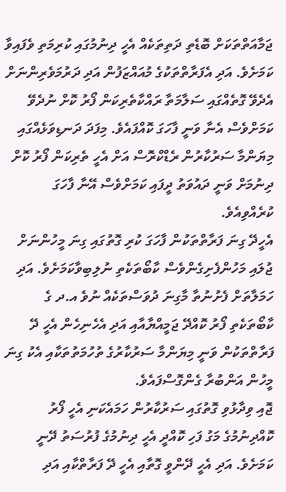ޖަމާއަތްތަކަށް ބޮޑެތި ދަތިތަކެއް އެހީ ދިނުމުގައި ކުރިމަތި ވެފައިވާ ކަމަށެވެ. އަދި އެފަރާތްތަކުގެ މުއައްޒަފުން އަދި ދަރުމަވެރިންނަށް އެދެވޭ ގޮތެއްގައި ސަލާމަތާ ރައްކާތެރިކަން ފޯރު ކޮށް ނުދެވޭ ކަމަށްވެސް އެނާ ވަނީ ފާހަގަ ކޮއްފައެވެ. މިފަދަ ދަނޑިވަޅެއްގައި މިޔަންމާ ސަރުކާރުން ރެޑްކްރޮސް އަށް އެހީ ތެރިކަން ފޯރު ކޮށް ދިނުމަށް ވަނީ ދައުވަތު ދީފައި ކަމަށްވެސް އޭނާ ފާހަގަ ކުރެއްވިއެވެ.
އެހީދޭ ގިނަ ފަރާތްތަކުން ފާހަގަ ކުރި ގޮތުގައި ގިނަ މީހުންނަށް ޖުލައި މަހުންފެށިގެންވެސް ކާބޯތަކެތި ނުލިބިވާކަމަށެވެ. އަދި ހަމަލާތަށް ފެށުނުތާ މާގިނަ ދުވަސްތަކެއް ނުވެ އ.ދ ގެ ކާބޯތަކެތި ފޯރު ކޮއްދޭ ޖަމީއްޔާއާއި އަދި އެހެނިހެން އެހީ ދޭ ފަރާތްތަކުން ވަނީ މިޔަންމާ ސަރުކާރުގެ ތުހުމަތުތަކާއި އެކު ގިނަ މީހުން އަންބުރާ ގެންގޮސްފައެވެ.
ޖޮއި ވިދާޅުވި ގޮތުގައި ސަރުކާރުން ހަމައެކަނި އެހީ ފޯރު ކޮއްދިނުމުގެ މަގު ފަހި ކޮއްދީ އެހީ ދިނުމުގެ ފުރުސަތު ދޭނީ ކަމަށެވެ. އަދި އެހީ ދޭންވީ ގޮތާއި އެހީ ދޭ ފަރާތްކާއި އަދި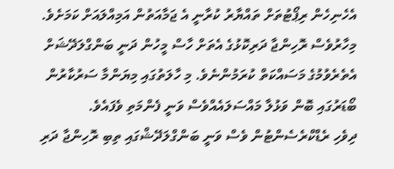އެހެނިހެން ރިޕޯޓުތަށް ތައްޔާރު ކުރާނީ އެ ޖަމާއަތުން އަމިއްލައަށް ކަމަށެވެ.
މިހާރުވެސް ރޮހިންޖާ ދަރިކޮޅުގެ އެތަށް ހާސް މީހުން ދަނީ ބަންގްލަދޭޝަށް އެތެރެވުމުގެ މަސައްކަތް ކުރަމުންނެވެ. މި ހާލަތުގައި މިޔަންމާ ސަރުކާރުން ބޯޑަރުގައި ބޮން ވަޅުލާ މައްސަލައެއްވެސް ވަނީ ފެންމަތި ވެފައެވެ.
ދިވެހި ރެޑްކްރެސެންޓުން ވެސް ވަނީ ބަންގްލަދޭޝްގައި ތިބި ރޮހިންޖާ ދަރި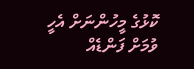ކޮޅުގެ މީހުންނަށް އެހީ ވުމަށް ފަންޑެއް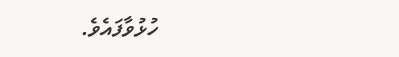ހުޅުވާފައެވެ.